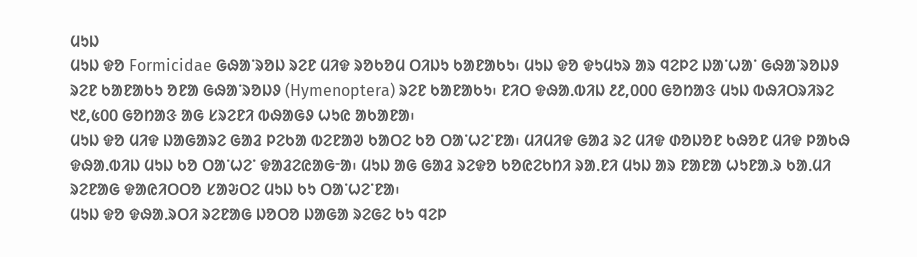ᱢᱩᱡ
ᱢᱩᱡ ᱫᱚ Formicidae ᱜᱷᱟᱸᱨᱚᱡ ᱨᱮᱱ ᱢᱤᱫ ᱨᱚᱠᱚᱢ ᱛᱤᱡᱩ ᱠᱟᱱᱟᱠᱩ᱾ ᱢᱩᱡ ᱫᱚ ᱫᱩᱢᱩᱨ ᱟᱨ ᱧᱮᱞᱮ ᱡᱟᱸᱦᱟᱸ ᱜᱷᱟᱸᱨᱚᱡᱽ ᱨᱮᱱ ᱠᱟᱱᱟᱠᱩ ᱚᱱᱟ ᱜᱷᱟᱸᱨᱚᱡᱽ (Hymenoptera) ᱨᱮᱱ ᱠᱟᱱᱟᱠᱩ᱾ ᱱᱤᱛ ᱫᱷᱟᱹᱵᱤᱡ ᱒᱒,᱐᱐᱐ ᱜᱚᱴᱟᱝ ᱢᱩᱡ ᱵᱷᱤᱛᱨᱤᱨᱮ ᱑᱒,᱕᱐᱐ ᱜᱚᱴᱟᱝ ᱟᱜ ᱥᱨᱮᱱᱤ ᱵᱷᱟᱜᱽ ᱦᱩᱭ ᱟᱠᱟᱱᱟ᱾
ᱢᱩᱡ ᱫᱚ ᱢᱤᱫ ᱡᱟᱜᱟᱨᱮ ᱜᱟᱲ ᱞᱮᱠᱟ ᱵᱮᱱᱟᱣ ᱠᱟᱛᱮ ᱠᱚ ᱛᱟᱸᱦᱮᱸᱱᱟ᱾ ᱢᱤᱢᱤᱫ ᱜᱟᱲ ᱨᱮ ᱢᱤᱫ ᱰᱚᱡᱚᱱ ᱠᱷᱚᱱ ᱢᱤᱫ ᱞᱟᱠᱷ ᱫᱷᱟᱹᱵᱤᱡ ᱢᱩᱡ ᱠᱚ ᱛᱟᱸᱦᱮᱸ ᱫᱟᱲᱮᱭᱟᱜᱼᱟ᱾ ᱢᱩᱡ ᱟᱜ ᱜᱟᱲ ᱨᱮᱫᱚ ᱠᱚᱭᱮᱠᱴᱤ ᱨᱟᱹᱱᱤ ᱢᱩᱡ ᱟᱨ ᱱᱟᱱᱟ ᱦᱩᱱᱟᱹᱨ ᱠᱟᱹᱢᱤ ᱨᱮᱱᱟᱜ ᱫᱟᱭᱤᱛᱛᱚ ᱥᱟᱶᱛᱮ ᱢᱩᱡ ᱠᱩ ᱛᱟᱸᱦᱮᱸᱱᱟ᱾
ᱢᱩᱡ ᱫᱚ ᱫᱷᱟᱹᱨᱛᱤ ᱨᱮᱱᱟᱜ ᱡᱚᱛᱚ ᱡᱟᱜᱟ ᱨᱮᱜᱮ ᱠᱩ ᱧᱮᱞ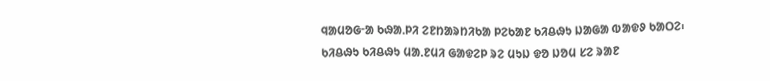ᱧᱟᱢᱚᱜᱼᱟ ᱠᱷᱟᱹᱞᱤ ᱮᱱᱴᱟᱨᱴᱤᱠᱟ ᱞᱮᱠᱟᱱ ᱠᱤᱪᱷᱩ ᱡᱟᱜᱟ ᱵᱟᱫᱽ ᱠᱟᱛᱮ᱾
ᱠᱤᱪᱷᱩ ᱠᱤᱪᱷᱩ ᱢᱟᱹᱱᱢᱤ ᱜᱟᱫᱮᱞ ᱨᱮ ᱢᱩᱡ ᱫᱚ ᱡᱚᱢ ᱥᱮ ᱨᱟᱱ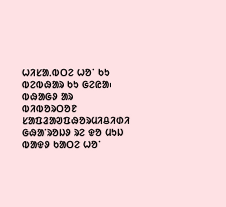ᱦᱤᱥᱟᱹᱵᱛᱮ ᱦᱚᱸ ᱠᱩ ᱵᱮᱵᱷᱟᱨ ᱠᱩ ᱜᱮᱭᱟ᱾
ᱵᱷᱟᱜᱽ ᱟᱨ ᱵᱤᱵᱚᱨᱛᱚᱱ
ᱥᱟᱯᱲᱟᱣᱯᱷᱚᱨᱢᱤᱪᱤᱰᱤ ᱜᱷᱟᱸᱨᱚᱡᱽ ᱨᱮ ᱫᱚ ᱢᱩᱡ ᱵᱟᱫᱽ ᱠᱟᱛᱮ ᱦᱚᱸ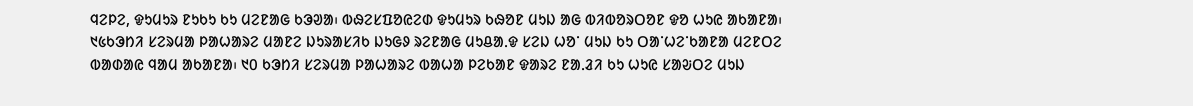ᱧᱮᱞᱮ, ᱫᱩᱢᱩᱨ ᱱᱩᱠᱩ ᱠᱩ ᱢᱮᱱᱟᱜ ᱠᱳᱣᱟ᱾ ᱵᱷᱮᱥᱯᱚᱭᱮᱰ ᱫᱩᱢᱩᱨ ᱠᱷᱚᱱ ᱢᱩᱡ ᱟᱜ ᱵᱤᱵᱚᱨᱛᱚᱱ ᱫᱚ ᱦᱩᱭ ᱟᱠᱟᱱᱟ᱾ ᱑᱕ᱠᱳᱴᱤ ᱥᱮᱨᱢᱟ ᱞᱟᱦᱟᱨᱮ ᱢᱟᱱᱮ ᱡᱩᱨᱟᱥᱤᱠ ᱡᱩᱜᱽ ᱨᱮᱱᱟᱜ ᱢᱩᱪᱟᱹᱫ ᱥᱮᱡ ᱦᱚᱸ ᱢᱩᱡ ᱠᱩ ᱛᱟᱸᱦᱮᱸᱠᱟᱱᱟ ᱢᱮᱱᱛᱮ ᱵᱟᱰᱟᱭ ᱧᱟᱢ ᱟᱠᱟᱱᱟ᱾ ᱑᱐ ᱠᱳᱴᱤ ᱥᱮᱨᱢᱟ ᱞᱟᱦᱟᱨᱮ ᱵᱟᱦᱟ ᱞᱮᱠᱟᱱ ᱫᱟᱨᱮ ᱱᱟᱹᱲᱤ ᱠᱩ ᱦᱩᱭ ᱥᱟᱶᱛᱮ ᱢᱩᱡ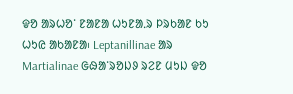ᱫᱚ ᱟᱨᱦᱚᱸ ᱱᱟᱱᱟ ᱦᱩᱱᱟᱹᱨ ᱞᱨᱠᱟᱱ ᱠᱩ ᱦᱩᱭ ᱟᱠᱟᱱᱟ᱾ Leptanillinae ᱟᱨ Martialinae ᱜᱷᱟᱸᱨᱚᱡᱽ ᱨᱮᱱ ᱢᱩᱡ ᱫᱚ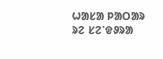ᱦᱟᱥᱟ ᱞᱟᱛᱟᱨ ᱨᱮ ᱥᱮᱸᱫᱽᱨᱟ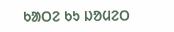ᱠᱟᱛᱮ ᱠᱩ ᱡᱚᱢᱮᱛ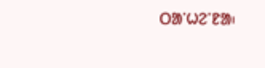ᱛᱟᱸᱦᱮᱸᱱᱟ᱾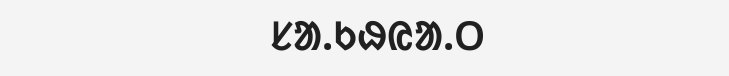ᱥᱟ.ᱠᱷᱭᱟ.ᱛ